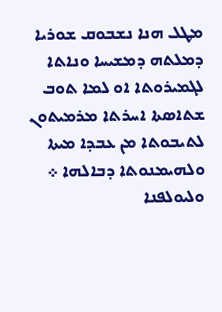ܡܛܠ ܗܢܐ ܢܫܒܘܩ ܫܘܪܝܐ ܕܡܠܬܗ ܕܡܫܝܚܐ ܘܢܐܬܐ ܠܓܡܝܪܘܬܐ ܐܘ ܠܡܐ ܬܘܒ ܫܬܐܤܬܐ ܐܚܪܬܐ ܡܪܡܝܬܘܢ ܠܬܝܒܘܬܐ ܡܢ ܥܒܕܐ ܡܝܬܐ ܘܠܗܝܡܢܘܬܐ ܕܒܐܠܗܐ ܀
ܘܠܝܘܠܦܢܐ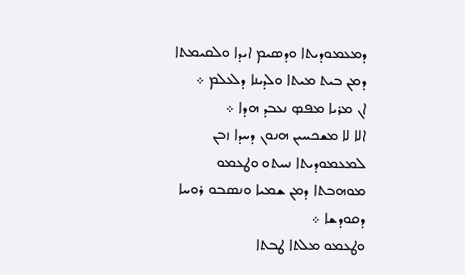ܕܡܥܡܘܕܝܬܐ ܘܕܤܝܡ ܐܝܕܐ ܘܠܩܝܡܬܐ ܕܡܢ ܒܝܬ ܡܝܬܐ ܘܠܕܝܢܐ ܕܠܥܠܡ ܀
ܐܢ ܡܪܝܐ ܡܦܤ ܢܥܒܕ ܗܕܐ ܀
ܐܠܐ ܠܐ ܡܫܟܚܝܢ ܗܢܘܢ ܕܚܕܐ ܙܒܢ ܠܡܥܡܘܕܝܬܐ ܢܚܬܘ ܘܛܥܡܘ ܡܘܗܒܬܐ ܕܡܢ ܫܡܝܐ ܘܢܤܒܘ ܪܘܚܐ ܕܩܘܕܫܐ ܀
ܘܛܥܡܘ ܡܠܬܐ ܛܒܬܐ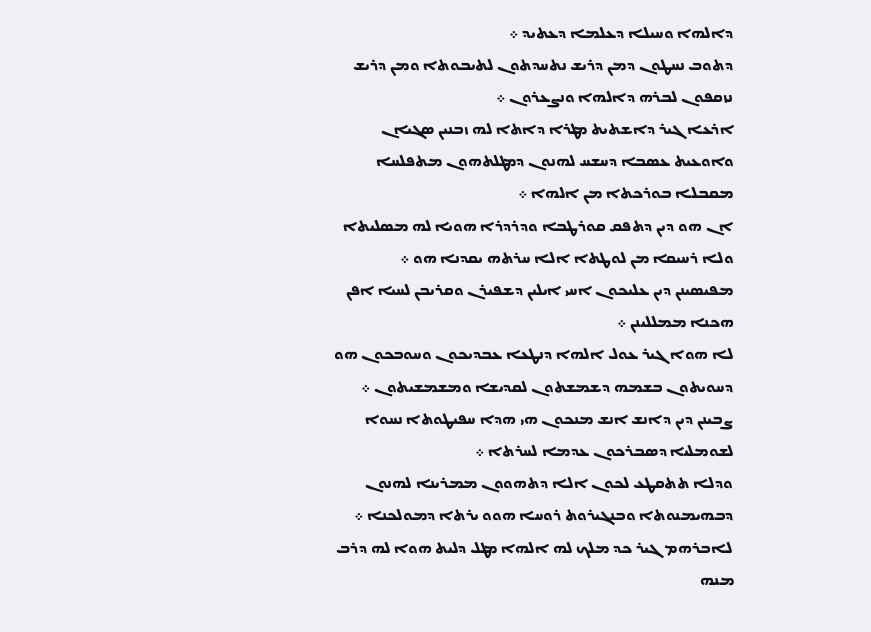ܕܐܠܗܐ ܘܚܝܠܐ ܕܥܠܡܐ ܕܥܬܝܕ ܀
ܕܬܘܒ ܢܚܛܘܢ ܕܡܢ ܕܪܝܫ ܢܬܚܕܬܘܢ ܠܬܝܒܘܬܐ ܘܡܢ ܕܪܝܫ ܢܙܩܦܘܢ ܠܒܪܗ ܕܐܠܗܐ ܘܢܨܥܪܘܢ ܀
ܐܪܥܐ ܓܝܪ ܕܐܫܬܝܬ ܡܛܪܐ ܕܐܬܐ ܠܗ ܙܒܢܝܢ ܤܓܝܐܢ ܘܐܘܥܝܬ ܥܤܒܐ ܕܚܫܚ ܠܗܢܘܢ ܕܡܛܠܬܗܘܢ ܡܬܦܠܚܐ ܡܩܒܠܐ ܒܘܪܟܬܐ ܡܢ ܐܠܗܐ ܀
ܐܢ ܗܘ ܕܝܢ ܕܬܦܩ ܩܘܪܛܒܐ ܘܕܪܕܪܐ ܗܘܝܐ ܠܗ ܡܤܠܝܬܐ ܘܠܐ ܪܚܝܩܐ ܡܢ ܠܘܛܬܐ ܐܠܐ ܚܪܬܗ ܝܩܕܢܐ ܗܘ ܀
ܡܦܝܤܝܢܢ ܕܝܢ ܥܠܝܟܘܢ ܐܚܝ ܐܝܠܝܢ ܕܫܦܝܪܢ ܘܩܪܝܒܢ ܠܚܝܐ ܐܦܢ ܗܟܢܐ ܡܡܠܠܝܢܢ ܀
ܠܐ ܗܘܐ ܓܝܪ ܥܘܠ ܐܠܗܐ ܕܢܛܥܐ ܥܒܕܝܟܘܢ ܘܚܘܒܟܘܢ ܗܘ ܕܚܘܝܬܘܢ ܒܫܡܗ ܕܫܡܫܬܘܢ ܠܩܕܝܫܐ ܘܡܫܡܫܝܬܘܢ ܀
ܨܒܝܢܢ ܕܝܢ ܕܐܢܫ ܐܢܫ ܡܢܟܘܢ ܗܝ ܗܕܐ ܚܦܝܛܘܬܐ ܢܚܘܐ ܠܫܘܡܠܝܐ ܕܤܒܪܟܘܢ ܥܕܡܐ ܠܚܪܬܐ ܀
ܘܕܠܐ ܬܬܩܛܥ ܠܟܘܢ ܐܠܐ ܕܬܗܘܘܢ ܡܡܪܝܢܐ ܠܗܢܘܢ ܕܒܗܝܡܢܘܬܐ ܘܒܢܓܝܪܘܬ ܪܘܚܐ ܗܘܘ ܝܪܬܐ ܕܡܘܠܟܢܐ ܀
ܠܐܒܪܗܡ ܓܝܪ ܟܕ ܡܠܟ ܠܗ ܐܠܗܐ ܡܛܠ ܕܠܝܬ ܗܘܐ ܠܗ ܕܪܒ ܡܢܗ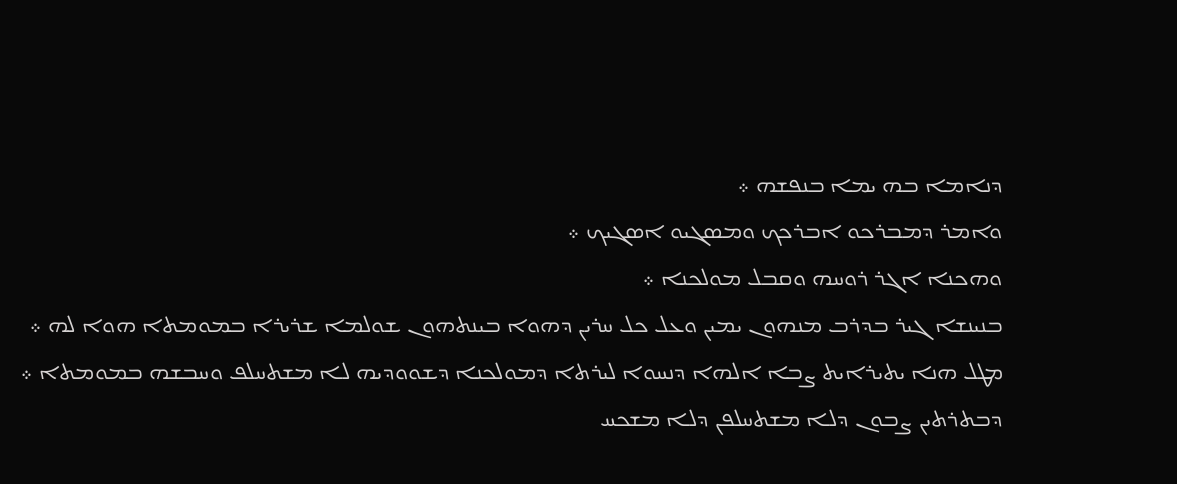ܕܢܐܡܐ ܒܗ ܝܡܐ ܒܢܦܫܗ ܀
ܘܐܡܪ ܕܡܒܪܟܘ ܐܒܪܟܟ ܘܡܤܓܝܘ ܐܤܓܝܟ ܀
ܘܗܟܢܐ ܐܓܪ ܪܘܚܗ ܘܩܒܠ ܡܘܠܟܢܐ ܀
ܒܢܝܢܫܐ ܓܝܪ ܒܕܪܒ ܡܢܗܘܢ ܝܡܝܢ ܘܥܠ ܟܠ ܚܪܝܢ ܕܗܘܐ ܒܝܢܬܗܘܢ ܫܘܠܡܐ ܫܪܝܪܐ ܒܡܘܡܬܐ ܗܘܐ ܠܗ ܀
ܡܛܠ ܗܢܐ ܝܬܝܪܐܝܬ ܨܒܐ ܐܠܗܐ ܕܢܚܘܐ ܠܝܪܬܐ ܕܡܘܠܟܢܐ ܕܫܘܘܕܝܗ ܠܐ ܡܫܬܚܠܦ ܘܚܒܫܗ ܒܡܘܡܬܐ ܀
ܕܒܬܪܬܝܢ ܨܒܘܢ ܕܠܐ ܡܫܬܚܠܦܢ ܕܠܐ ܡܫܟܚ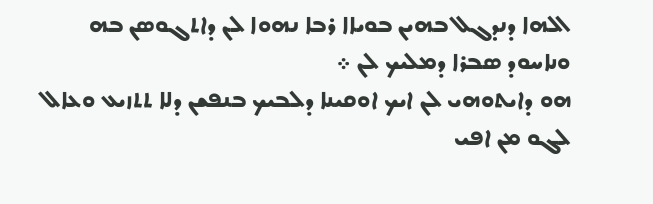ܐܠܗܐ ܕܢܕܓܠ ܒܗܝܢ ܒܘܝܐܐ ܪܒܐ ܢܗܘܐ ܠܢ ܕܐܬܓܘܤܢ ܒܗ ܘܢܐܚܘܕ ܤܒܪܐ ܕܡܠܝܟ ܠܢ ܀
ܗܘ ܕܐܝܬܘܗܝ ܠܢ ܐܝܟ ܐܘܩܝܢܐ ܕܠܒܝܟ ܒܢܦܫܢ ܕܠܐ ܬܬܙܝܥ ܘܥܐܠ ܠܓܘ ܡܢ ܐܦܝ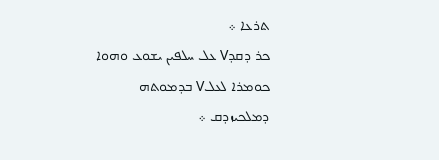ܬܪܥܐ ܀
ܟܪ ܕܩܕV ܥܠ ܚܠܦܝܢ ܝܫܘܥ ܘܗܘܐ ܟܘܡܪܐ ܠܥܠV ܒܕܡܘܬܗ ܕܡܠܟܝܙܕܩ ܀